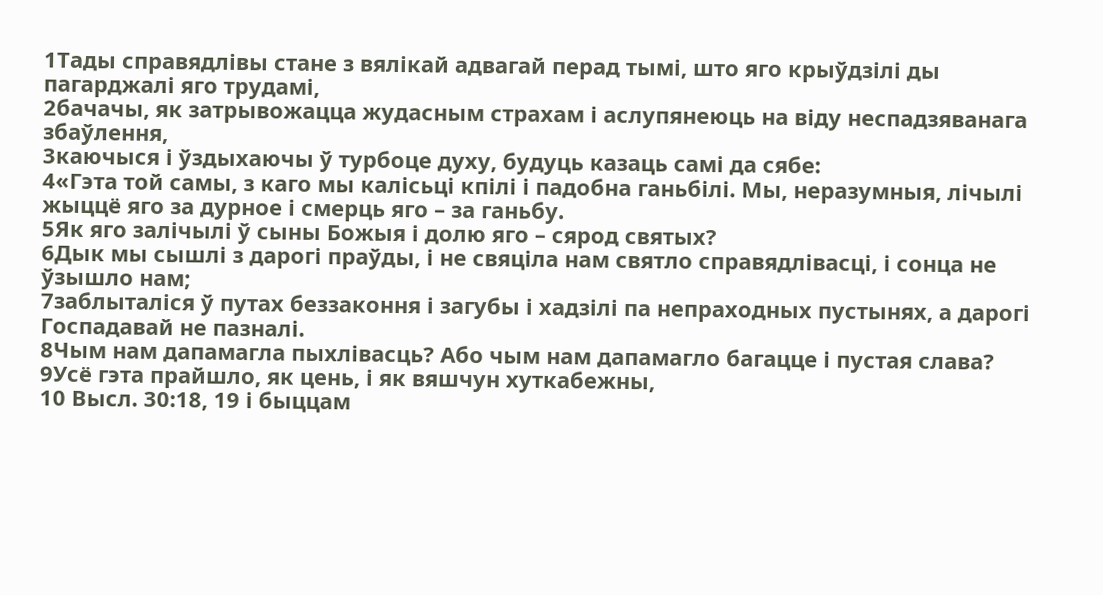1Тады справядлівы стане з вялікай адвагай перад тымі, што яго крыўдзілі ды пагарджалі яго трудамі,
2бачачы, як затрывожацца жудасным страхам і аслупянеюць на віду неспадзяванага збаўлення,
3каючыся і ўздыхаючы ў турбоце духу, будуць казаць самі да сябе:
4«Гэта той самы, з каго мы калісьці кпілі і падобна ганьбілі. Мы, неразумныя, лічылі жыццё яго за дурное і смерць яго – за ганьбу.
5Як яго залічылі ў сыны Божыя і долю яго – сярод святых?
6Дык мы сышлі з дарогі праўды, і не свяціла нам святло справядлівасці, і сонца не ўзышло нам;
7заблыталіся ў путах беззаконня і загубы і хадзілі па непраходных пустынях, а дарогі Госпадавай не пазналі.
8Чым нам дапамагла пыхлівасць? Або чым нам дапамагло багацце і пустая слава?
9Усё гэта прайшло, як цень, і як вяшчун хуткабежны,
10 Высл. 30:18, 19 і быццам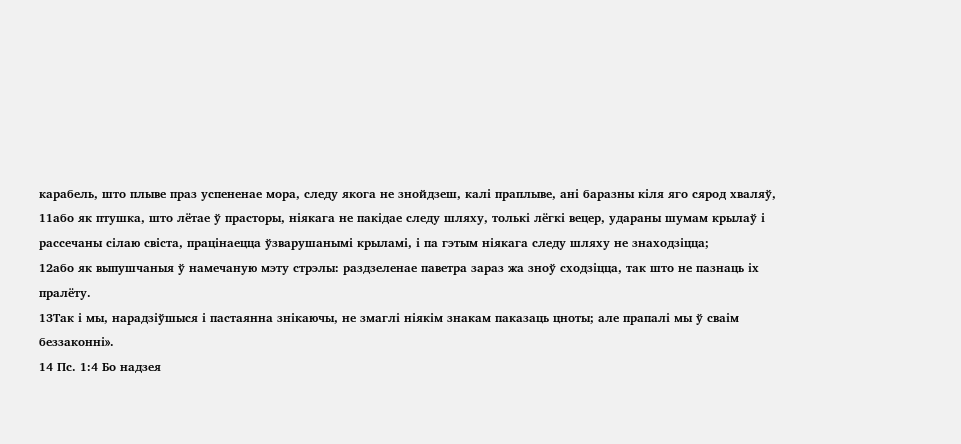карабель, што плыве праз успененае мора, следу якога не знойдзеш, калі праплыве, ані баразны кіля яго сярод хваляў,
11або як птушка, што лётае ў прасторы, ніякага не пакідае следу шляху, толькі лёгкі вецер, удараны шумам крылаў і рассечаны сілаю свіста, працінаецца ўзварушанымі крыламі, і па гэтым ніякага следу шляху не знаходзіцца;
12або як выпушчаныя ў намечаную мэту стрэлы: раздзеленае паветра зараз жа зноў сходзіцца, так што не пазнаць іх пралёту.
13Так і мы, нарадзіўшыся і пастаянна знікаючы, не змаглі ніякім знакам паказаць цноты; але прапалі мы ў сваім беззаконні».
14 Пс. 1:4 Бо надзея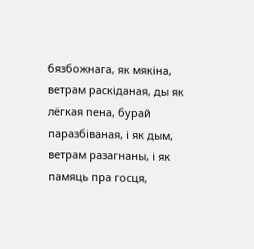бязбожнага, як мякіна, ветрам раскіданая, ды як лёгкая пена, бурай паразбіваная, і як дым, ветрам разагнаны, і як памяць пра госця,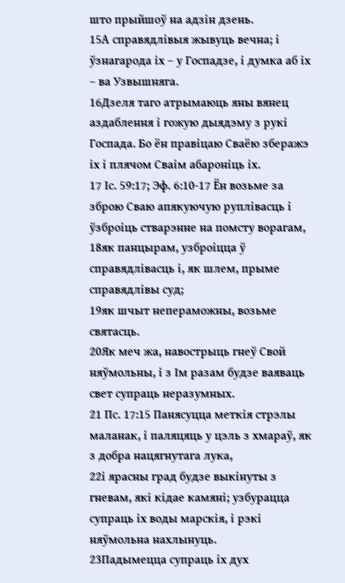што прыйшоў на адзін дзень.
15А справядлівыя жывуць вечна; і ўзнагарода іх – у Госпадзе, і думка аб іх – ва Узвышняга.
16Дзеля таго атрымаюць яны вянец аздаблення і гожую дыядэму з рукі Госпада. Бо ён правіцаю Сваёю зберажэ іх і плячом Сваім абароніць іх.
17 Іс. 59:17; Эф. 6:10-17 Ён возьме за зброю Сваю апякуючую руплівасць і ўзброіць стварэнне на помсту ворагам,
18як панцырам, узброіцца ў справядлівасць і, як шлем, прыме справядлівы суд;
19як шчыт непераможны, возьме святасць.
20Як меч жа, навострыць гнеў Свой няўмольны, і з Ім разам будзе ваяваць свет супраць неразумных.
21 Пс. 17:15 Панясуцца меткія стрэлы маланак, і паляцяць у цэль з хмараў, як з добра нацягнутага лука,
22і ярасны град будзе выкінуты з гневам, які кідае камяні; узбурацца супраць іх воды марскія, і рэкі няўмольна нахлынуць.
23Падымецца супраць іх дух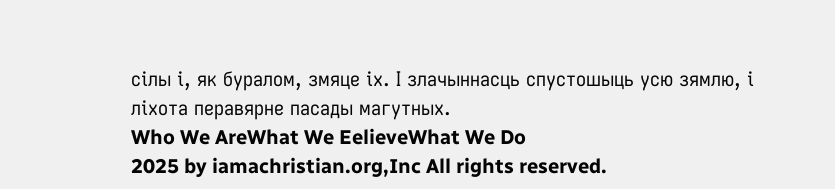сілы і, як буралом, змяце іх. І злачыннасць спустошыць усю зямлю, і ліхота перавярне пасады магутных.
Who We AreWhat We EelieveWhat We Do
2025 by iamachristian.org,Inc All rights reserved.